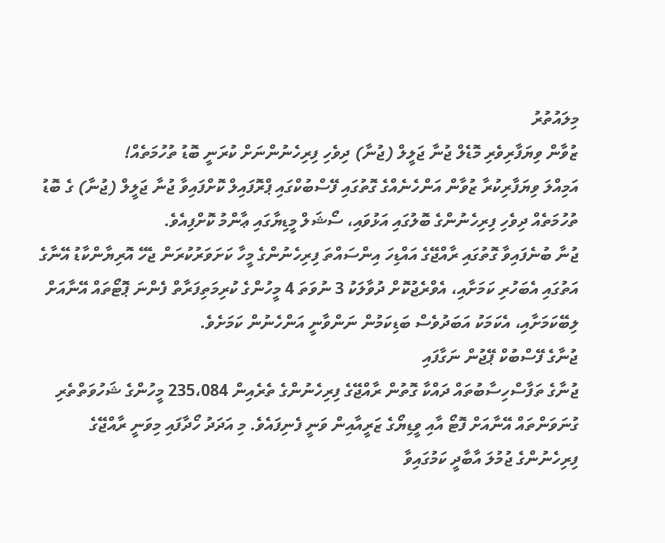މިލައުތުރު
ޒުވާން ވިޔަފާރިވެރި މޮޑެލް ޖުނާ ޖަލީލް (ޖުނާ) ދިވެހި ފިރިހެނުންނަށް ކުރަނީ ބޮޑު ތުހުމަތެއް!
އަމިއްލަ ވިޔަފާރިކުރާ ޒުވާން އަންހެނެއްގެ ގޮތުގައި ފޭސްބުކްގައި ޕްރޮފައިލް ކޮށްފައިވާ ޖުނާ ޖަލީލް (ޖުނާ) ގެ ބޮޑު ތުހުމަތެއް ދިވެހި ފިރިހެނުންގެ ބޮލުގައި އަޅުވައި، ސޯޝަލް މީޑިޔާގައި ޢާންމު ކޮށްފިއެވެ.
ޖުނާ ބުނެފައިވާ ގޮތުގައި ރާއްޖޭގެ އައްޑިހަ އިންސައްތަ ފިރިހެނުންގެ މީހާ ކަށަވަރުކުރަން ޖެހޭ އޮރިޔާންކާޑު އޭނާގެ އަތުގައި އެބަހުރި ކަމަށާއި، އެވްރެޖުކޮށް ދުވާލަކު 3 ނުވަތަ 4 މީހުންގެ ކުރިމަތިފަރާތް ފެންނަ ޕޮޓޯތައް އޭނާއަށް ލިބޭކަމަށާއި، އެކަމަކު އަބަދުވެސް ބަޑިކަމުން ނަންވާނީ އަންހެނުން ކަމަށެވެ.
ޖުނާގެ ފޭސްބުކް ޕޭޖުން ނަގާފައި
ޖުނާގެ ތަފާސްހިސާބުތައް ދައްކާ ގޮތުން ރާއްޖޭގެ ފިރިހެނުންގެ ތެރެއިން 235،084 މީހުންގެ ޝަހުވަތްތެރި ގުނަވަންތައް އޭނާއަށް ފޮޓޯ އާއި ވީޑިޔޯގެ ޒަރީއާއިން ވަނީ ފެނިފައެވެ. މި އަދަދު ހޯދާފައި މިވަނީ ރާއްޖޭގެ ފިރިހެނުންގެ ޖުމުލަ އާބާދީ ކަމުގައިވާ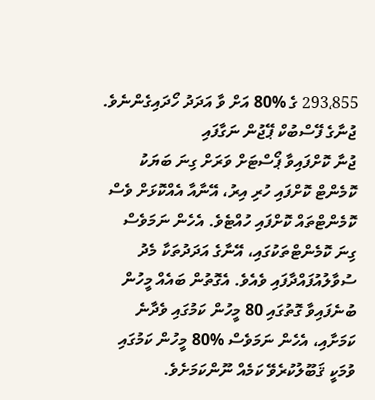293،855 ގެ %80 އަށް ވާ އަދަދު ހޯދައިގެންނެވެ.
ޖުނާގެ ފޭސްބުކް ޕޭޖުން ނަގާފައި
ޖުނާ ކޮށްފައިވާ ޕޯސްޓަށް ވަރަށް ގިނަ ބަޔަކު ކޮމެންޓް ކޮށްފައި ހުރި އިރު، އޭނާއާ އެއްކޮޅަށް ވެސް ކޮމެންޓްތައް ކޮށްފައި ހުއްޓެވެ. އެހެން ނަމަވެސް ގިނަ ކޮމެންޓްތަކުގައި، އޭނާގެ އަދަދުތަކާ މެދު ސުވާލުއުފައްދާފައި ވެއެވެ. އެގޮތުން ބައެއް މީހުން ބުނެފައިވާ ގޮތުގައި 80 މީހުން ކަމުގައި ވެދާނެ ކަމަށާއި، އެހެން ނަމަވެސް %80 މީހުން ކަމުގައި ވުމަކީ ޤަބޫލުކުރެވޭ ކަމެއް ނޫންކަމަށެވެ.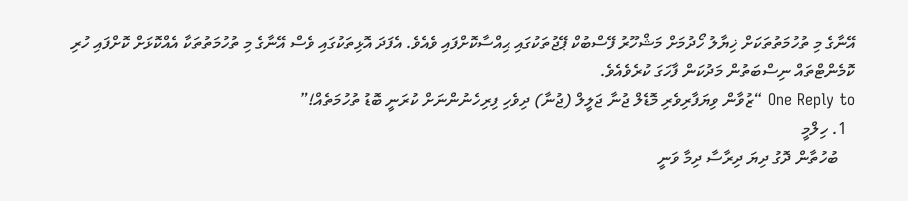އޭނާގެ މި ތުހުމަތުތަކަށް ޚިޔާލު ހޯދުމަށް މަޝްހޫރު ފޭސްބުކް ޕޭޖުތަކުގައި ޙިއްސާކޮށްފައި ވެއެވެ. އެފަދަ އޮޅިތަކުގައި ވެސް އޭނާގެ މި ތުހުމަތުތަކާ އެއްކޮޅަށް ކޮށްފައި ހުރި ކޮމެންޓްތައް ނިސްބަތުން މަދުކަން ފާހަގަ ކުރެވެއެވެ.
One Reply to “ޒުވާން ވިޔަފާރިވެރި މޮޑެލް ޖުނާ ޖަލީލް (ޖުނާ) ދިވެހި ފިރިހެނުންނަށް ކުރަނީ ބޮޑު ތުހުމަތެއް!”
  1. ހިލްމީ
    ބުހުތާން ދޮގު ދިޔަ ދިރާސާ ދިމާ ވަނީ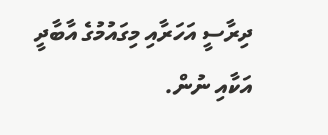ދިރާސީ އަހަރާއި މިގައުމުގެ އާބާދީ އަކާއި ނުން.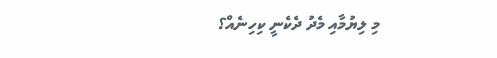މި ލިޔުމާއި މެދު ދެކެނީ ކިހިނެއް؟